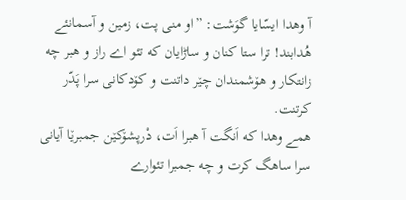آ وهدا ایسّایا گوَشت: ”او منی پت، زمین و آسمانئے هُدابند! ترا ستا کنان و ساڑایان که تئو اے راز و هبر چه زانتکار و هۆشمندان چێر داتنت و کۆدکانی سرا پَدّر کرتنت.
همے وهدا که اَنگت آ هبرا اَت، دْرپشۆکێن جمبرێا آیانی سرا ساهگ کرت و چه جمبرا تئوارے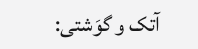آتک و گوَشتی: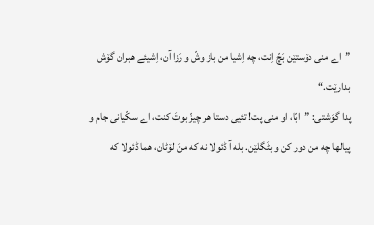”اے منی دۆستێن بَچّ اِنت، چه اِشیا من باز وشّ و رَزا آن، اِشیئے هبران گۆش بدارێت.“
پدا گوَشتی: ”ابّا، او منی پت! تئیی دستا هر چیزّ بوتَ کنت، اے سکّیانی جام و پیالها چه من دور کن و بٹَگلێن. بله آ ڈئولا نه که منَ لۆٹان، هما ڈئولا که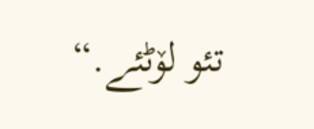تئو لۆٹئے.“